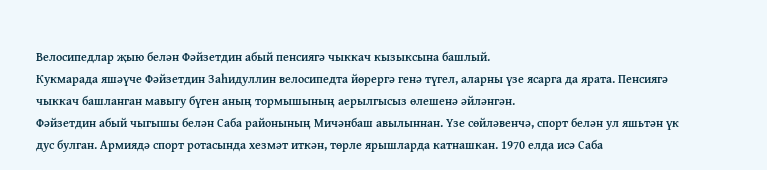Велосипедлар җыю белән Фәйзетдин абый пенсиягә чыккач кызыксына башлый.
Кукмарада яшәүче Фәйзетдин Заһидуллин велосипедта йөрергә генә түгел, аларны үзе ясарга да ярата. Пенсиягә чыккач башланган мавыгу бүген аның тормышының аерылгысыз өлешенә әйләнгән.
Фәйзетдин абый чыгышы белән Саба районының Мичәнбаш авылыннан. Үзе сөйләвенчә, спорт белән ул яшьтән үк дус булган. Армиядә спорт ротасында хезмәт иткән, төрле ярышларда катнашкан. 1970 елда исә Саба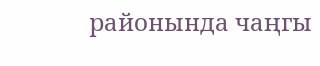районында чаңгы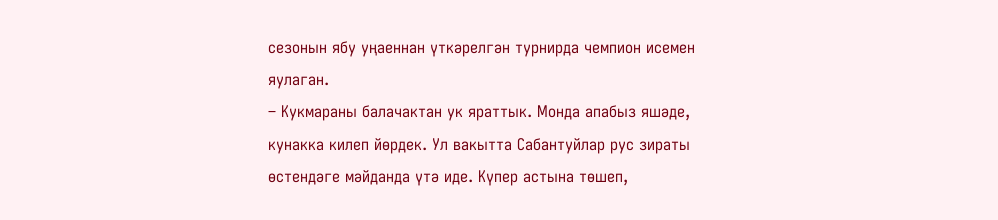сезонын ябу уңаеннан үткәрелгән турнирда чемпион исемен яулаган.
– Кукмараны балачактан ук яраттык. Монда апабыз яшәде, кунакка килеп йөрдек. Ул вакытта Сабантуйлар рус зираты өстендәге мәйданда үтә иде. Күпер астына төшеп,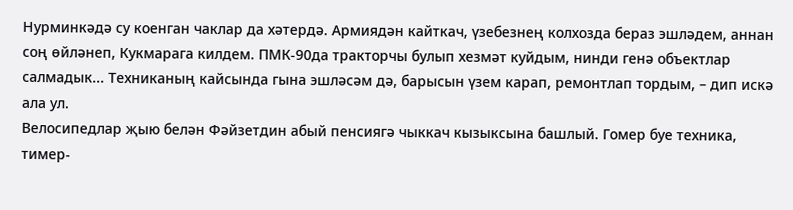Нурминкәдә су коенган чаклар да хәтердә. Армиядән кайткач, үзебезнең колхозда бераз эшләдем, аннан соң өйләнеп, Кукмарага килдем. ПМК-90да тракторчы булып хезмәт куйдым, нинди генә объектлар салмадык... Техниканың кайсында гына эшләсәм дә, барысын үзем карап, ремонтлап тордым, – дип искә ала ул.
Велосипедлар җыю белән Фәйзетдин абый пенсиягә чыккач кызыксына башлый. Гомер буе техника, тимер-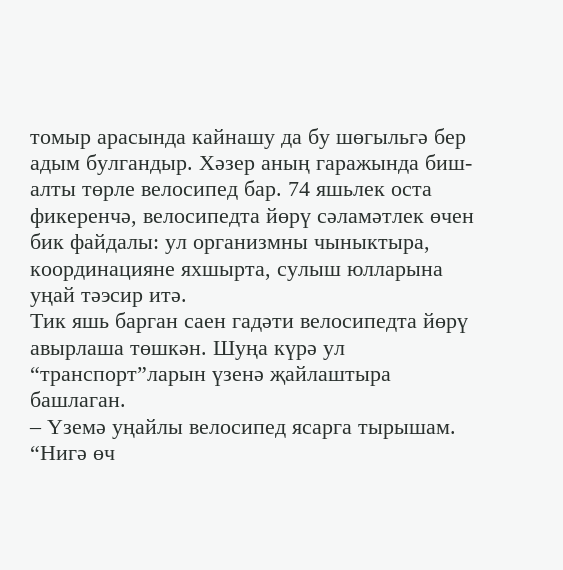томыр арасында кайнашу да бу шөгыльгә бер адым булгандыр. Хәзер аның гаражында биш-алты төрле велосипед бар. 74 яшьлек оста фикеренчә, велосипедта йөрү сәламәтлек өчен бик файдалы: ул организмны чыныктыра, координацияне яхшырта, сулыш юлларына уңай тәэсир итә.
Тик яшь барган саен гадәти велосипедта йөрү авырлаша төшкән. Шуңа күрә ул “транспорт”ларын үзенә җайлаштыра башлаган.
– Үземә уңайлы велосипед ясарга тырышам. “Нигә өч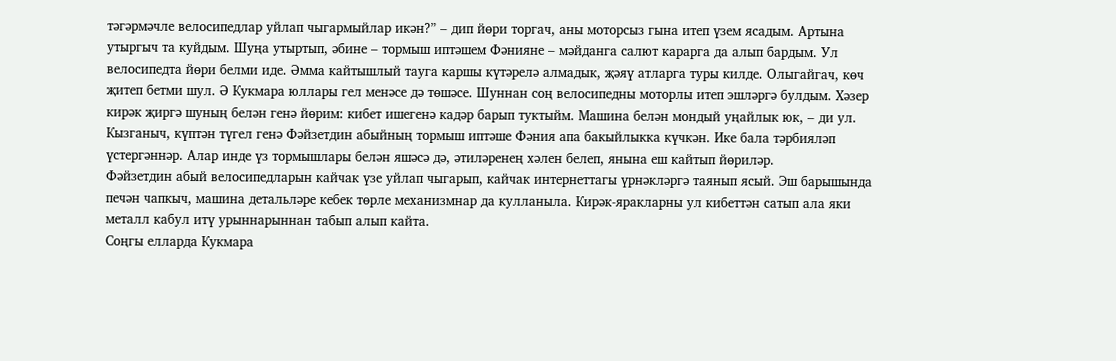тәгәрмәчле велосипедлар уйлап чыгармыйлар икән?” – дип йөри торгач, аны моторсыз гына итеп үзем ясадым. Артына утыргыч та куйдым. Шуңа утыртып, әбине – тормыш иптәшем Фәнияне – мәйданга салют карарга да алып бардым. Ул велосипедта йөри белми иде. Әмма кайтышлый тауга каршы күтәрелә алмадык, җәяү атларга туры килде. Олыгайгач, көч җитеп бетми шул. Ә Кукмара юллары гел менәсе дә төшәсе. Шуннан соң велосипедны моторлы итеп эшләргә булдым. Хәзер кирәк җиргә шуның белән генә йөрим: кибет ишегенә кадәр барып туктыйм. Машина белән мондый уңайлык юк, – ди ул.
Кызганыч, күптән түгел генә Фәйзетдин абыйның тормыш иптәше Фәния апа бакыйлыкка күчкән. Ике бала тәрбияләп үстергәннәр. Алар инде үз тормышлары белән яшәсә дә, әтиләренең хәлен белеп, янына еш кайтып йөриләр.
Фәйзетдин абый велосипедларын кайчак үзе уйлап чыгарып, кайчак интернеттагы үрнәкләргә таянып ясый. Эш барышында печән чапкыч, машина детальләре кебек төрле механизмнар да кулланыла. Кирәк-яракларны ул кибеттән сатып ала яки металл кабул итү урыннарыннан табып алып кайта.
Соңгы елларда Кукмара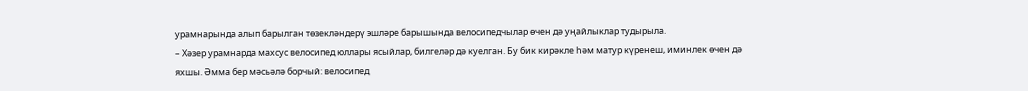урамнарында алып барылган төзекләндерү эшләре барышында велосипедчылар өчен дә уңайлыклар тудырыла.
– Хәзер урамнарда махсус велосипед юллары ясыйлар, билгеләр дә куелган. Бу бик кирәкле һәм матур күренеш, иминлек өчен дә яхшы. Әмма бер мәсьәлә борчый: велосипед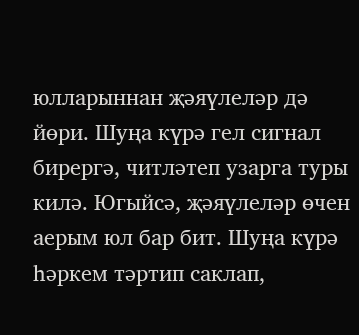юлларыннан җәяүлеләр дә йөри. Шуңа күрә гел сигнал бирергә, читләтеп узарга туры килә. Югыйсә, җәяүлеләр өчен аерым юл бар бит. Шуңа күрә һәркем тәртип саклап,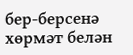бер-берсенә хөрмәт белән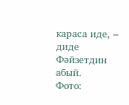караса иде, – диде Фәйзетдин абый.
Фото: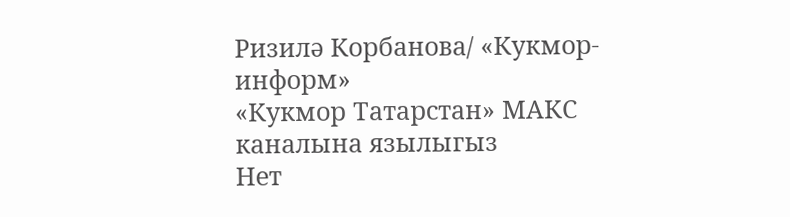Ризилә Корбанова/ «Кукмор-информ»
«Кукмор Татарстан» МАКС каналына язылыгыз
Нет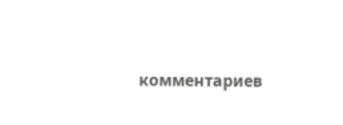комментариев